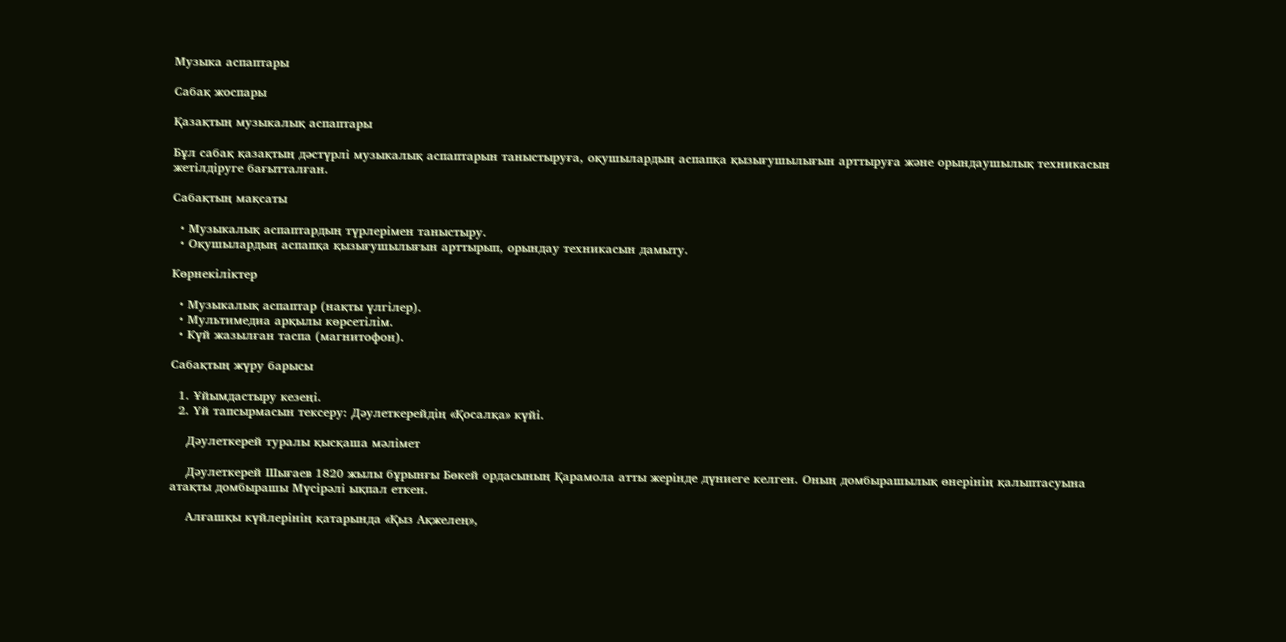Музыка аспаптары

Сабақ жоспары

Қазақтың музыкалық аспаптары

Бұл сабақ қазақтың дәстүрлі музыкалық аспаптарын таныстыруға, оқушылардың аспапқа қызығушылығын арттыруға және орындаушылық техникасын жетілдіруге бағытталған.

Сабақтың мақсаты

  • Музыкалық аспаптардың түрлерімен таныстыру.
  • Оқушылардың аспапқа қызығушылығын арттырып, орындау техникасын дамыту.

Көрнекіліктер

  • Музыкалық аспаптар (нақты үлгілер).
  • Мультимедиа арқылы көрсетілім.
  • Күй жазылған таспа (магнитофон).

Сабақтың жүру барысы

  1. Ұйымдастыру кезеңі.
  2. Үй тапсырмасын тексеру: Дәулеткерейдің «Қосалқа» күйі.

    Дәулеткерей туралы қысқаша мәлімет

    Дәулеткерей Шығаев 1820 жылы бұрынғы Бөкей ордасының Қарамола атты жерінде дүниеге келген. Оның домбырашылық өнерінің қалыптасуына атақты домбырашы Мүсірәлі ықпал еткен.

    Алғашқы күйлерінің қатарында «Қыз Ақжелең»,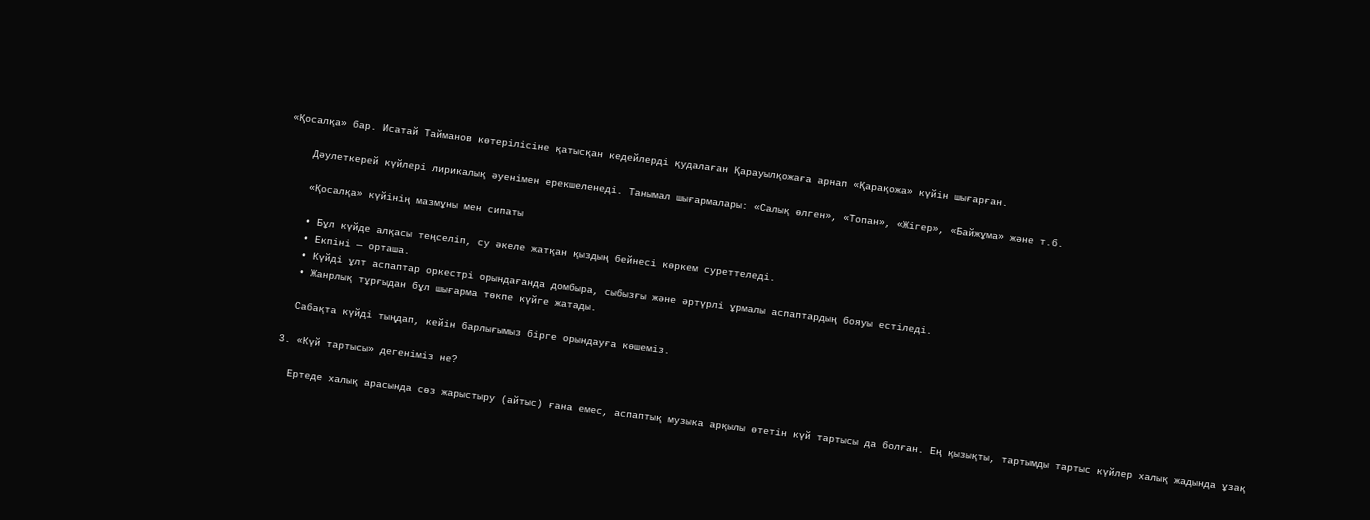«Қосалқа» бар. Исатай Тайманов көтерілісіне қатысқан кедейлерді қудалаған Қарауылқожаға арнап «Қарақожа» күйін шығарған.

    Дәулеткерей күйлері лирикалық әуенімен ерекшеленеді. Танымал шығармалары: «Салық өлген», «Топан», «Жігер», «Байжұма» және т.б.

    «Қосалқа» күйінің мазмұны мен сипаты

    • Бұл күйде алқасы теңселіп, су әкеле жатқан қыздың бейнесі көркем суреттеледі.
    • Екпіні — орташа.
    • Күйді ұлт аспаптар оркестрі орындағанда домбыра, сыбызғы және әртүрлі ұрмалы аспаптардың бояуы естіледі.
    • Жанрлық тұрғыдан бұл шығарма төкпе күйге жатады.

    Сабақта күйді тыңдап, кейін барлығымыз бірге орындауға көшеміз.

  3. «Күй тартысы» дегеніміз не?

    Ертеде халық арасында сөз жарыстыру (айтыс) ғана емес, аспаптық музыка арқылы өтетін күй тартысы да болған. Ең қызықты, тартымды тартыс күйлер халық жадында ұзақ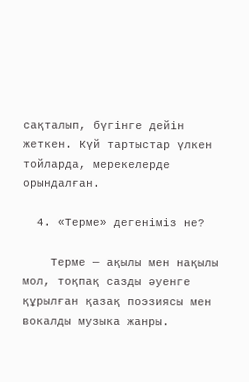сақталып, бүгінге дейін жеткен. Күй тартыстар үлкен тойларда, мерекелерде орындалған.

  4. «Терме» дегеніміз не?

    Терме — ақылы мен нақылы мол, тоқпақ сазды әуенге құрылған қазақ поэзиясы мен вокалды музыка жанры.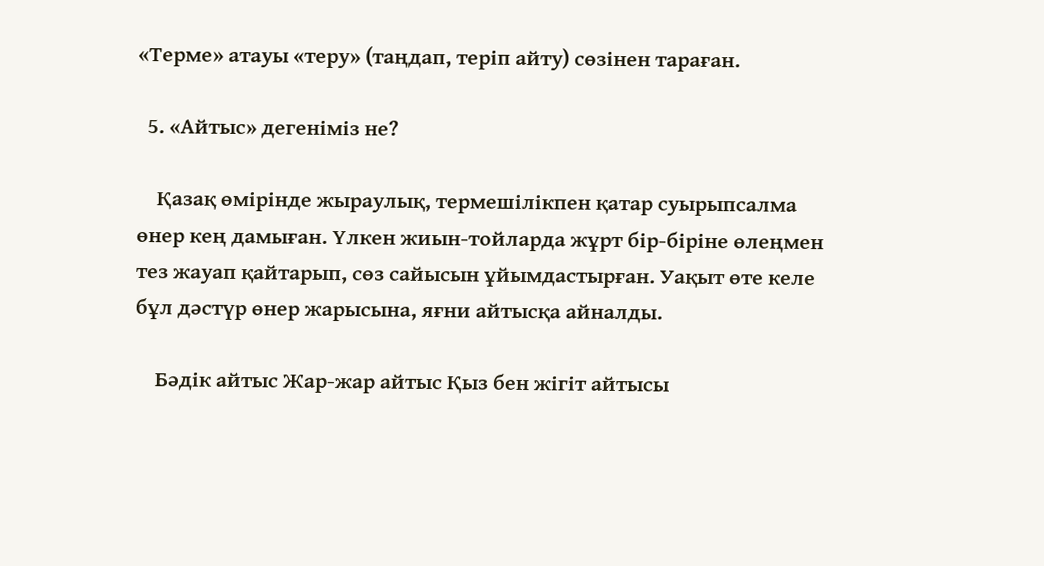«Терме» атауы «теру» (таңдап, теріп айту) сөзінен тараған.

  5. «Айтыс» дегеніміз не?

    Қазақ өмірінде жыраулық, термешілікпен қатар суырыпсалма өнер кең дамыған. Үлкен жиын-тойларда жұрт бір-біріне өлеңмен тез жауап қайтарып, сөз сайысын ұйымдастырған. Уақыт өте келе бұл дәстүр өнер жарысына, яғни айтысқа айналды.

    Бәдік айтыс Жар-жар айтыс Қыз бен жігіт айтысы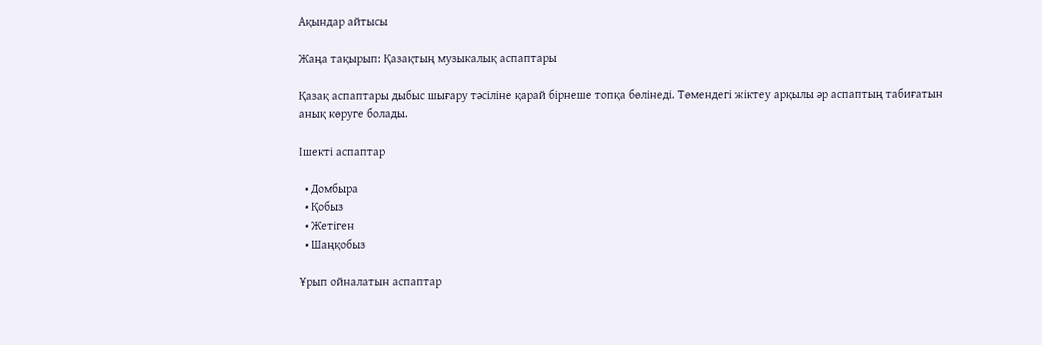Ақындар айтысы

Жаңа тақырып: Қазақтың музыкалық аспаптары

Қазақ аспаптары дыбыс шығару тәсіліне қарай бірнеше топқа бөлінеді. Төмендегі жіктеу арқылы әр аспаптың табиғатын анық көруге болады.

Ішекті аспаптар

  • Домбыра
  • Қобыз
  • Жетіген
  • Шаңқобыз

Ұрып ойналатын аспаптар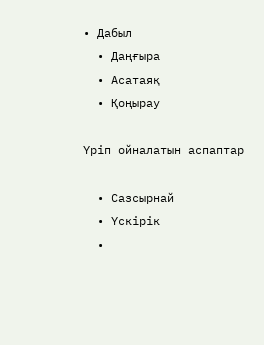• Дабыл
  • Даңғыра
  • Асатаяқ
  • Қоңырау

Үріп ойналатын аспаптар

  • Сазсырнай
  • Үскірік
  •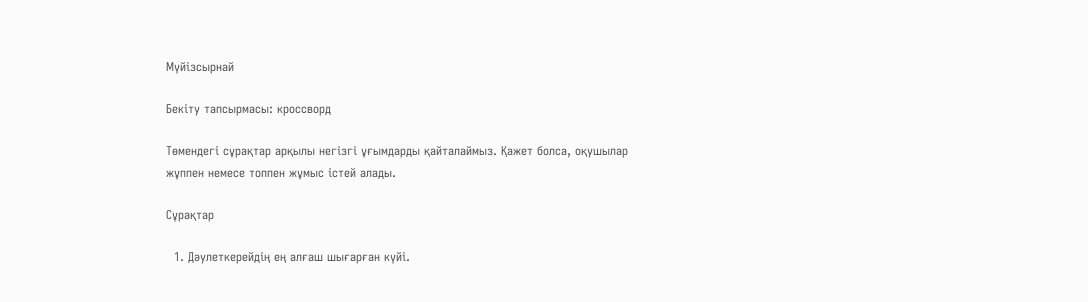Мүйізсырнай

Бекіту тапсырмасы: кроссворд

Төмендегі сұрақтар арқылы негізгі ұғымдарды қайталаймыз. Қажет болса, оқушылар жұппен немесе топпен жұмыс істей алады.

Сұрақтар

  1. Дәулеткерейдің ең алғаш шығарған күйі.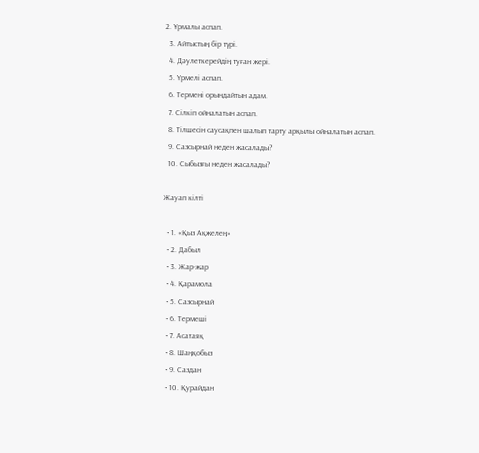2. Ұрмалы аспап.
  3. Айтыстың бір түрі.
  4. Дәулеткерейдің туған жері.
  5. Үрмелі аспап.
  6. Термені орындайтын адам.
  7. Сілкіп ойналатын аспап.
  8. Тілшесін саусақпен шалып тарту арқылы ойналатын аспап.
  9. Сазсырнай неден жасалады?
  10. Сыбызғы неден жасалады?

Жауап кілті

  • 1. «Қыз Ақжелең»
  • 2. Дабыл
  • 3. Жар-жар
  • 4. Қарамола
  • 5. Сазсырнай
  • 6. Термеші
  • 7. Асатаяқ
  • 8. Шаңқобыз
  • 9. Саздан
  • 10. Қурайдан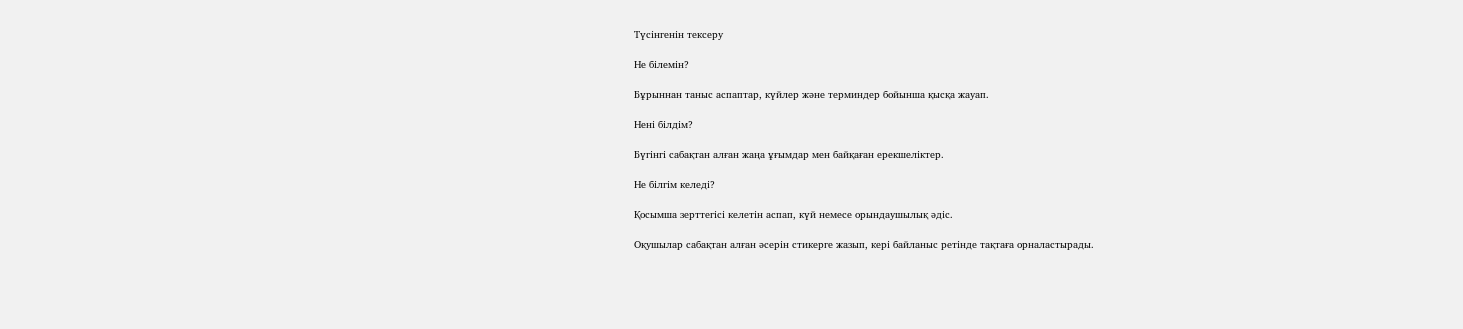Түсінгенін тексеру

Не білемін?

Бұрыннан таныс аспаптар, күйлер және терминдер бойынша қысқа жауап.

Нені білдім?

Бүгінгі сабақтан алған жаңа ұғымдар мен байқаған ерекшеліктер.

Не білгім келеді?

Қосымша зерттегісі келетін аспап, күй немесе орындаушылық әдіс.

Оқушылар сабақтан алған әсерін стикерге жазып, кері байланыс ретінде тақтаға орналастырады.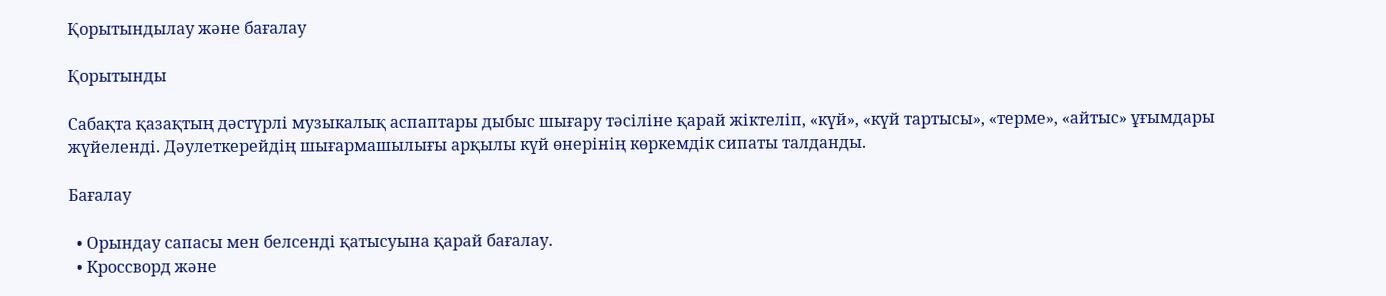Қорытындылау және бағалау

Қорытынды

Сабақта қазақтың дәстүрлі музыкалық аспаптары дыбыс шығару тәсіліне қарай жіктеліп, «күй», «күй тартысы», «терме», «айтыс» ұғымдары жүйеленді. Дәулеткерейдің шығармашылығы арқылы күй өнерінің көркемдік сипаты талданды.

Бағалау

  • Орындау сапасы мен белсенді қатысуына қарай бағалау.
  • Кроссворд және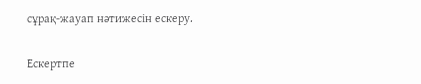сұрақ-жауап нәтижесін ескеру.

Ескертпе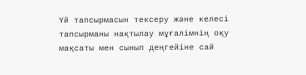Үй тапсырмасын тексеру және келесі тапсырманы нақтылау мұғалімнің оқу мақсаты мен сынып деңгейіне сай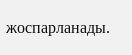жоспарланады.